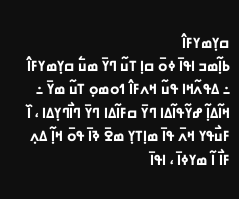ߛߌ߲ߘߌߓߊ߮
ߕߊ߲߬ߘߏ ߊߟߊ߫ ߦߋ߫ ߛߊ߲ ߠߎ߬ ߣߌ߫ ߘߎ߱ ߛߌ߲ߘߌߓߊ߮ ߸ ߡߟߍ߬ߞߊ ߟߎ߬ ߞߍߓߊ߮ ߗߋߘߋ߲ ߠߎ߬ ߘߌ߫ ߸ ߞߊ߬ߡߊ߲߬ ߝߌ߬ߟߊ߬ߡߊ ߣߌ߫ ߛߓߊ߬ߡߊ ߣߌ߫ ߣߊ߯ߣߌ߲ߡߊ ، ߊ߰ ߓߎ߯ߟߌ ߞߍ߫ ߟߊ߫ ߘߊ߲ߠߌ߲ ߘߐ߫ ߢߊ߫ ߟߋ߫ ߞߊ߲߬ ߡߍ߲ ߓߊ߯ ߊ߬ ߘߌߦߊ߫ ، ߊߟߊ߫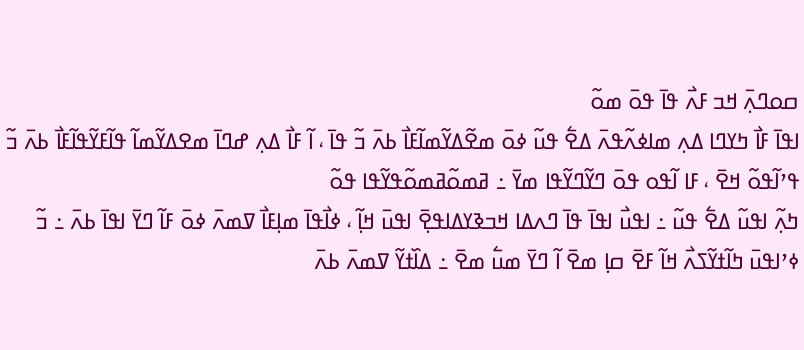ߛߋߣߍ߲߫ ߞߏ ߓߍ߯ ߟߊ߫ ߟߋ߫ ߘߋ߬
ߊߟߊ߫ ߓߊ߯ ߤߌߣߊ ߡߍ߲ ߘߊߦߍ߬ߟߍ߫ ߡߐ߱ ߟߎ߬ ߦߋ߫ ߘߐ߬ߡߌ߬ߘߊ߬ߓߊ߯ ߕߍ߫ ߏ߬ ߟߊ߫ ، ߊ߬ ߓߊ߯ ߡߍ߲ ߝߣߊ߫ ߘߐߡߌ߬ߘߊ߬ ߟߊ߬ߓߌ߬ߟߊ߬ߓߊ߯ ߕߍ߫ ߏ߬ ߟߴߊ߬ߟߋ߬ ߞߐ߫ ، ߓߊ ߊ߬ߟߋ ߟߋ߫ ߣߌ߬ߣߌ߬ߟߊ ߘߌ߫ ߸ ߥߘߋ߬ߥߘߋ߬ߟߌ߬ߟߊ ߟߋ߬
ߤߍ߲߬ ߊߟߎ߬ ߡߐ߱ ߟߎ߬ ߸ ߊߟߎ߯ ߊߟߊ߫ ߟߊ߫ ߣߍߡߊ ߞߏߢߌߡߊߟߐ߲߫ ߊߟߎ߫ ߞߊ߲߬ ، ߦߊ߯ߟߊ߫ ߘߊ߲ߓߊ߯ ߜߘߍ߫ ߦߋ߫ ߓߊ߬ ߣߌ߫ ߊߟߊ߫ ߕߍ߫ ߸ ߏ߬ ߦߴߊߟߎ߫ ߤߊ߬ߙߌ߬ߖߍ߯ ߞߊ߬ ߓߐ߫ ߛߊ߲ ߘߐ߫ ߊ߬ ߣߌ߫ ߘߎ߱ ߘߐ߫ ߸ ߡߊ߰ߙߌ߬ ߜߘߍ߫ ߕߍ߫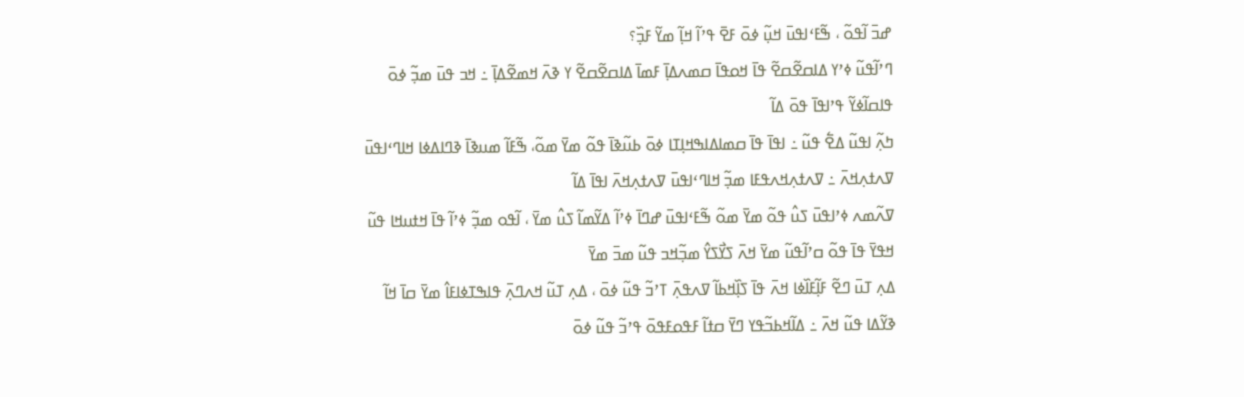ߝߏ߫ ߊ߬ߟߋ߬ ، ߒ߬ߓߵߊߟߎ߫ ߞߎ߲߬ ߦߋ߫ ߓߐ߫ ߟߴߊ߬ ߞߊ߲߬ ߘߌ߬ ߓߏ߲߰؟
ߣߴߊ߬ߟߎ߬ ߦߴߌ ߡߊߛߐ߬ߛߐ߬ ߟߊ߫ ߞߋߟߊ߫ ߛߘߍߡߊ߲߫ ߓߘߊ߫ ߡߊߛߐ߬ߛߐ߬ ߌ ߢߍ߫ ߞߘߐ߬ߡߊ߲߫ ߸ ߞߏ ߟߎ߫ ߘߏ߲߬ ߦߋ߫ ߟߊߛߊ߬ߦߌ߬ ߟߴߊߟߊ߫ ߟߋ߫ ߡߊ߬
ߤߍ߲߬ ߊߟߎ߬ ߡߐ߱ ߟߎ߬ ߸ ߊߟߊ߫ ߟߊ߫ ߛߘߊߡߊߒߞߊ߲ߠߊ ߦߋ߫ ߕߎ߬ߢߊ߫ ߟߋ߬ ߘߌ߫ ߘߋ߬، ߒ߬ߓߊ߬ ߘߎߢߊ߫ ߢߣߊߡߦߊ ߞߊߣߵߊߟߎ߫ ߜߍߙߍ߲ߞߍ߫ ߸ ߜߍߙߍ߲ߞߍߟߓߊ ߘߏ߲߬ ߞߊߣߵߊߟߎ߫ ߜߍߙߍ߲ߞߍ߫ ߊߟߊ߫ ߡߊ߬
ߜߍ߬ߘߍ ߦߴߊߟߎ߫ ߖߎ߮ ߟߋ߬ ߘߌ߫ ߘߋ߬ ߒ߬ߓߵߊߟߎ߫ ߝߣߊ߫ ߦߴߊ߬ ߡߌ߬ߘߊ߬ ߖߎ߮ ߘߌ߫ ، ߊ߬ߟߋ ߘߏ߲߬ ߦߴߊ߬ ߟߊ߫ ߞߙߎߞߊ ߟߎ߬ ߞߟߌ߫ ߟߊ߫ ߟߋ߬ ߛߴߊ߬ߟߎ߬ ߘߌ߫ ߞߍ߫ ߖߌ߯ߖߌ߮ ߘߏ߲߬ߞߏ ߟߎ߬ ߘߏ߫ ߘߌ߫
ߡߍ߲ ߠߎ߫ ߣߐ߬ ߓߊ߲߬ߓߊ߰ߦߊ ߞߍ߫ ߟߊ߫ ߖߊ߲߰ߞߕߊ߬ ߜߍߟߍ߲߫ ߠߴߏ߬ ߟߎ߬ ߦߋ߫ ، ߡߍ߲ ߠߎ߬ ߞߍߣߍ߲߫ ߟߊߒߠߦߊߓߊ߮ ߘߌ߫ ߛߊ߫ ߞߊ߬ ߢߌ߬ߡߊ ߟߎ߬ ߞߍ߫ ߸ ߡߊ߬ߞߕߏ߬ߟߌ ߣߌ߫ ߛߙߊ߬ ߓߟߋߓߟߋ߫ ߟߴߏ߬ ߟߎ߬ ߦߋ߫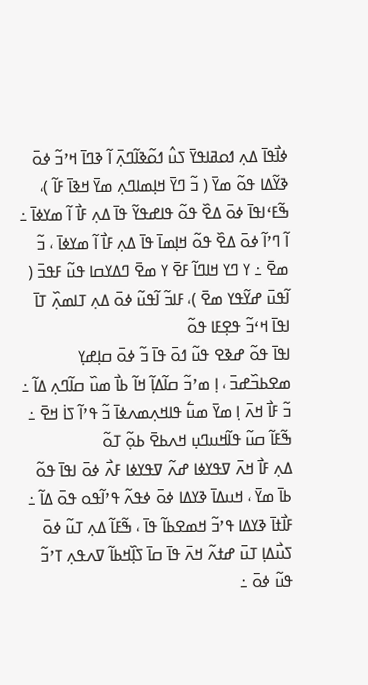ߦߊ߯ߟߊ߫ ߡߍ߲ ߗߋߥߊߟߌ߫ ߖߎ߮ ߗߋ߬ߢߊ߬ߣߍ߲߫ ߊ߬ ߢߣߊ߫ ߞߴߏ߬ ߦߋ߫ ߢߌ߬ߡߊ ߟߋ߬ ߘߌ߫ ( ߏ߬ ߣߌ߫ ߞߊ߲ߘߊߣߍ߲ ߘߌ߫ ߞߢߊ߫ ߓߊ߬ )، ߒ߬ߓߵߊߟߊ߫ ߦߋ߫ ߡߐ߰ ߟߋ߬ ߟߊߝߟߌ߬ ߟߊ߫ ߡߍ߲ ߓߊ߯ ߊ߬ ߘߌߦߊ߫ ߸ ߊ߬ ߣߴߊ߬ ߦߋ߫ ߡߐ߰ ߟߋ߬ ߞߊ߲ߘߊ߫ ߟߊ߫ ߡߍ߲ ߓߊ߯ ߊ߬ ߘߌߦߊ߫ ، ߏ߬ ߘߐ߫ ߸ ߌ ߣߌ ߞߊߣߊ߬ ߓߐ߫ ߌ ߘߐ߫ ߣߡߌߛߊ ߟߎ߬ ߓߟߏ߫ ( ߊ߬ߟߎ߫ ߝߌ߬ߟߌ ߘߐ߫ )، ߓߊߏ߬ ߊ߬ߟߎ߬ ߦߋ߫ ߡߍ߲ ߠߊߘߍ߲߰ ߠߊ߫ ߊߟߊ߫ ߞߵߏ߬ ߟߐ߲ߓߊ ߟߋ߬
ߊߟߊ߫ ߟߋ߬ ߝߢߐ ߟߎ߬ ߗߋ߫ ߟߊ߫ ߏ߬ ߦߋ߫ ߛߊ߲ߝߌ߲ ߘߐߕߏ߰ߝߏ߫ ، ߊ߲ ߘߴߏ߬ ߛߊ߬ߡߊ߲߬ ߞߊ߬ ߕߊ߯ ߘߎ߰ ߛߊ߬ߣߍ߲ ߡߊ߬ ߸ ߏ߬ ߓߊ߯ ߞߍ߫ ߊ߲ ߘߌ߫ ߘߎ߱ ߟߊߞߍ߲ߘߍߦߊ߫ ߏ߬ ߟߴߊ߬ ߖߊ߭ ߞߐ߫ ߸ ߒ߬ߓߊ߬ ߛߎ߬ ߟߊ߬ߞߎߣߎ߲ ߞߍߕߐ߫ ߕߋ߲߬ ߠߋ߬
ߡߍ߲ ߓߊ߯ ߞߍ߫ ߜߟߌߦߊ ߝߍ߬ ߜߟߌߦߊ ߓߍ߯ ߦߋ߫ ߊߟߊ߫ ߟߋ߬ ߕߊ߫ ߘߌ߫ ، ߞߎߡߊ߫ ߢߌߡߊ ߦߋ߫ ߦߟߍ߬ ߟߴߊ߬ߟߋ ߟߋ߫ ߡߊ߬ ߸ ߓߊ߯ߙߊ߫ ߢߌߡߊ ߟߴߏ߬ ߞߘߐߕߊ߬ ߟߊ߫ ، ߒ߬ߓߊ߬ ߡߍ߲ ߠߎ߬ ߦߋ߫ ߖߎ߯ߡߊ߲ ߠߎ߫ ߝߙߍ߬ ߞߍ߫ ߟߊ߫ ߛߊ߫ ߖߊ߲߰ߞߕߊ߬ ߜߍߟߍ߲ ߠߴߏ߬ ߟߎ߬ ߦߋ߫ ߸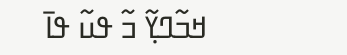ߞߏ߬ߣߌ߲߬ ߏ߬ ߟߎ߬ ߟߊ߫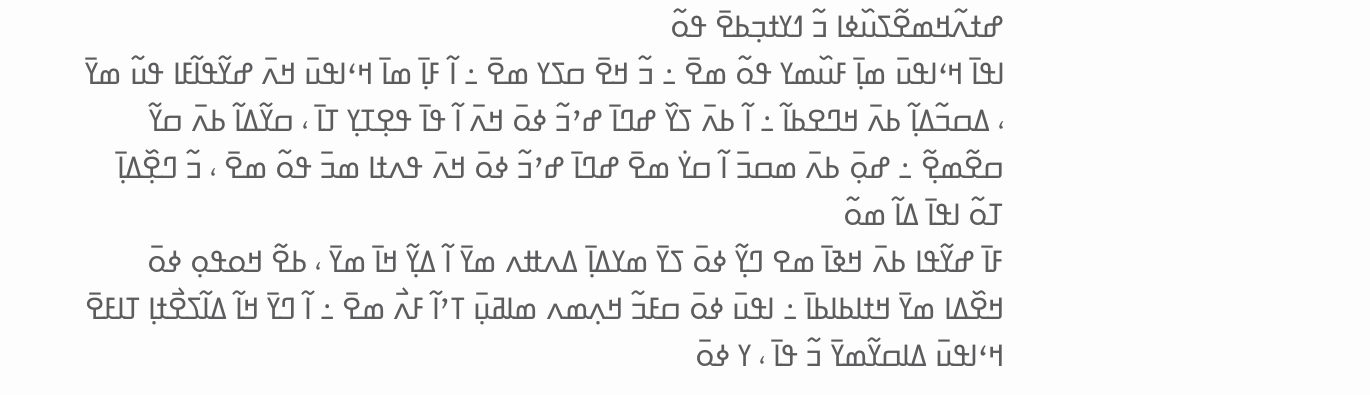ߝߙߍ߬ߞߘߐ߬ߖߎ߰ߦߊ ߏ߬ ߗߌߙߏ߲ߕߐ߫ ߟߋ߬
ߊߟߊ߫ ߞߵߊߟߎ߫ ߘߊ߲߫ ߓߎ߰ߘߌ ߟߋ߬ ߘߐ߫ ߸ ߏ߬ ߞߐ߫ ߛߖߌ ߘߐ߫ ߸ ߊ߬ ߓߊ߲߫ ߘߊ߫ ߞߵߊߟߎ߫ ߞߍ߫ ߝߌ߬ߟߊ߬ߓߊ ߟߎ߬ ߘߌ߫ ، ߡߛߏ߬ߡߊ߲߬ ߕߍ߫ ߞߣߐߕߊ߬ ߸ ߊ߬ ߕߍ߫ ߖߌ߰ ߝߣߊ߫ ߝߴߏ߬ ߦߋ߫ ߞߍ߫ ߊ߬ ߟߊ߫ ߟߐ߲ߠߌ߲ ߠߊ߫ ، ߛߌ߬ߡߊ߬ ߕߍ߫ ߛߌ߬ ߛߐ߬ߘߐ߲߬ ߸ ߝߋ߲߫ ߕߍ߫ ߘߛߏ߫ ߊ߬ ߛߌ߭ ߘߐ߫ ߝߣߊ߫ ߝߴߏ߬ ߦߋ߫ ߞߍ߫ ߟߍߙߊ ߘߏ߫ ߟߋ߬ ߘߐ߫ ، ߏ߬ ߣߐ߲߰ߡߊ߲߫ ߠߋ߬ ߊߟߊ߫ ߡߊ߬ ߘߋ߬
ߓߊ߫ ߝߌ߬ߟߊ ߕߍ߫ ߞߢߊ߫ ߘߐ ߣߌ߲߬ ߦߋ߫ ߖߌ߫ ߘߌߡߊ߲߫ ߡߍߚߍ ߘߌ߫ ߊ߬ ߡߌ߲߬ ߞߊ߫ ߘߌ߫ ، ߕߐ߬ ߞߋߟߋ߲ ߦߋ߫ ߞߐ߰ߡߊ ߘߌ߫ ߞߙߊߕߊߕߊ߫ ߸ ߊߟߎ߫ ߦߋ߫ ߛߓߏ߬ ߞߍ߲ߘߍ ߘߊߥߎ߲߫ ߠߴߊ߬ ߓߍ߯ ߘߐ߫ ߸ ߊ߬ ߣߌ߫ ߞߊ߬ ߡߊ߬ߖߐ߯ߙߊ߲ ߠߊߓߐ߫ ߞߵߊߟߎ߫ ߡߊߛߌ߬ߘߌ߫ ߏ߬ ߟߊ߫ ، ߌ ߦߋ߫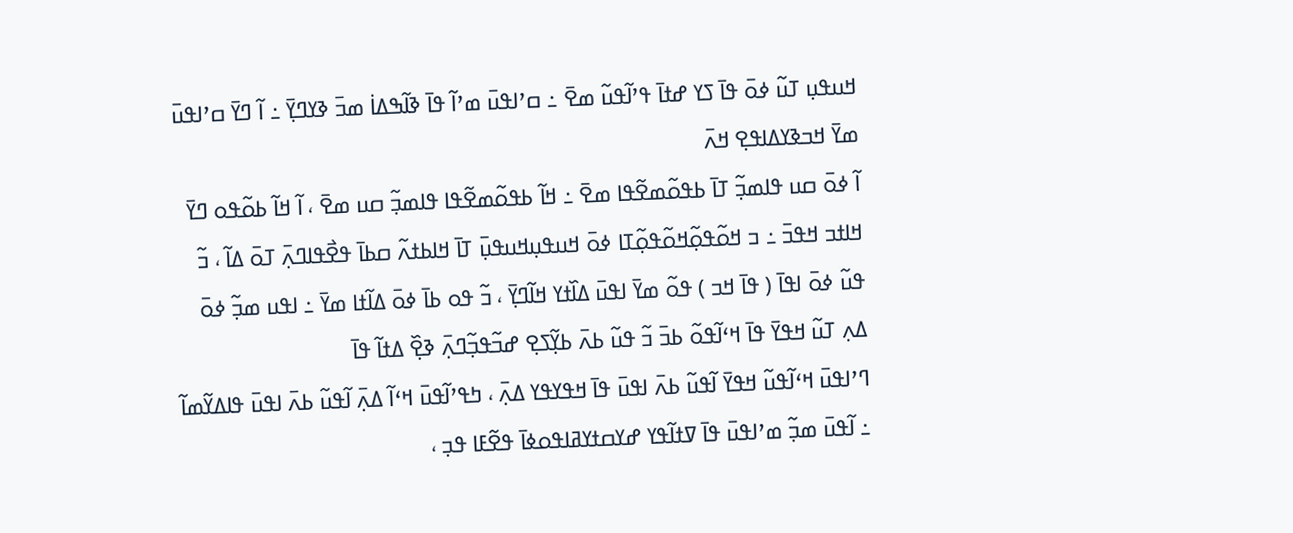ߞߎߟߎ߲ ߠߎ߬ ߦߋ߫ ߟߊ߫ ߖߌ ߝߙߊ߫ ߟߴߊ߬ߟߎ߬ ߘߐ߫ ߸ ߛߴߊߟߎ߫ ߘߴߊ߬ ߟߊ߫ ߢߊ߬ߒߡߊ߭ ߘߏ߫ ߢߌߣߌ߲߫ ߸ ߊ߬ ߣߌ߫ ߛߴߊߟߎ߫ ߘߌ߫ ߞߏߢߌߡߊߟߐ߲ ߞߍ߫
ߊ߬ ߦߋ߫ ߛߎ ߟߊߘߏ߲߬ ߠߊ߫ ߕߟߋ߬ߘߐ߬ߟߊ ߘߐ߫ ߸ ߞߊ߬ ߕߟߋ߬ߘߐ߬ߟߊ ߟߊߘߏ߲߬ ߛߎ ߘߐ߫ ، ߊ߬ ߞߊ߬ ߕߋ߬ߟߋ ߣߌ߫ ߞߊߙߏ ߞߟߏ߫ ߸ ߏ ߞߋ߬ߟߋ߲߬ߞߋ߬ߟߋ߲߬ߠߊ ߦߋ߫ ߞߎߟߎ߲ߞߎߟߎ߲߫ ߠߊ߫ ߞߊߕߙߍ߬ ߛߕߊ߫ ߟߐ߯ߟߊߣߍ߲߫ ߠߋ߫ ߡߊ߬ ، ߏ߬ ߟߎ߬ ߦߋ߫ ߊߟߊ߫ ( ߟߊ߫ ߞߏ ) ߟߋ߬ ߘߌ߫ ߊߟߎ߫ ߡߊ߰ߙߌ ߞߊ߬ߣߌ߲߫ ، ߏ߬ ߟߋ ߕߊ߫ ߦߋ߫ ߡߊ߬ߙߊ ߘߌ߫ ߸ ߊߟߎ ߘߏ߲߬ ߦߋ߫ ߡߍ߲ ߠߎ߬ ߞߟߌ߫ ߟߊ߫ ߞߵߊ߬ߟߋ߬ ߕߏ߫ ߏ߬ ߟߎ߬ ߕߍ߫ ߕߌ߲߬ߖߐ߲ ߝߏ߬ߟߏ߲߬ߣߍ߲߫ ߢߐ߲߰ ߡߙߊ߬ ߟߊ߫
ߣߴߊߟߎ߫ ߞߵߊ߬ߟߎ߬ ߞߟߌ߫ ߊ߬ߟߎ߬ ߕߍ߫ ߊߟߎ߫ ߟߊ߫ ߞߟߌߟߌ ߡߍ߲߫ ، ߤߟߴߊ߬ߟߎ߫ ߞߵߊ߬ ߡߍ߲߫ ߊ߬ߟߎ߬ ߕߍ߫ ߊߟߎ߫ ߟߊߡߌ߬ߘߊ߬ ߸ ߊ߬ߟߎ߫ ߘߏ߲߬ ߘߴߊߟߎ߫ ߟߊ߫ ߜߙߊ߬ߟߌ ߝߌߛߙߌߥߊߟߋߦߊ߫ ߟߐ߬ߓߊ ߟߏ߲ ،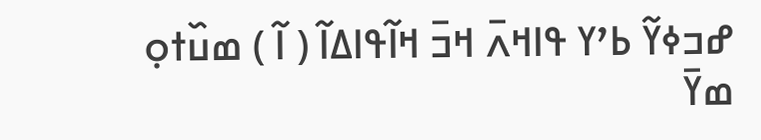ߝߏߦߌ߬ ߕߴߌ ߟߊߞߍ߫ ߞߏ߫ ߞߊ߬ߟߊߡߊ߬ ( ߊ߬ ) ߘߎ߰ߙߋ߲ ߘߌ߫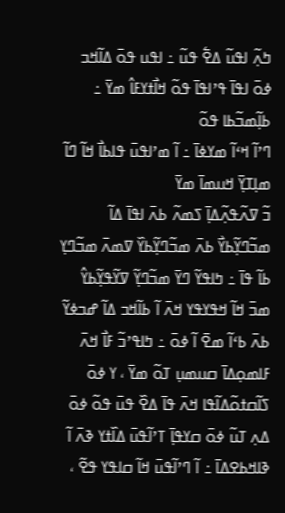ߤߍ߲߬ ߊߟߎ߬ ߡߐ߱ ߟߎ߬ ߸ ߊߟߎ ߟߋ߫ ߡߊ߬ߞߏ ߦߋ߫ ߊߟߊ߫ ߟߴߊߟߊ߫ ߟߋ߬ ߞߊ߯ߙߌߓߊ߮ ߘߌ߫ ߸ ߕߊ߲߬ߘߏ߬ߕߊ ߟߋ߬
ߣߴߊ߬ ߞߵߊ߬ ߘߌߦߊ߫ ߸ ߊ߬ ߘߴߊߟߎ߫ ߟߊߕߊ߯ ߞߊ߬ ߣߊ߬ ߘߊ߲ߠߌ߲߫ ߞߎߘߊ߫ ߘߌ߫
ߏ߬ ߜߍ߬ߟߍ߲߬ߡߊ߲߫ ߖߘߍ߬ ߕߍ߫ ߊߟߊ߫ ߡߊ߬
ߘߏ߬ߣߌ߲߬ߕߌ߯ ߕߍ߫ ߘߏ߬ߣߌ߲߬ߕߌ߰ ߜߘߍ߫ ߘߏ߬ߣߌ߲ ߕߊ߬ ߟߊ߫ ߸ ߤߊߟߌ߬ ߣߌ߫ ߘߏ߬ߣߌ߲߬ ߜߌ߬ߟߌ߲߬ߕߌ߮ ߘߏ߫ ߞߊ߬ ߞߟߌߟߌ ߞߍ߫ ߊ߬ ߕߊ߬ߞߏ ߡߊ߬ ߝߏߦߌ߬ ߕߍ߫ ߕߵߊ߬ ߘߐ߫ ߊ߬ ߦߋ߫ ߸ ߤߊߟߴߏ߬ ߓߊ߯ ߞߍ߫ ߓߊߘߋ߲ߡߊ߫ ߛߎߘߎ߲ ߠߋ߬ ߘߌ߫ ، ߌ ߦߋ߫ ߖߊ߬ߛߙߋ߬ߡߊ߬ߟߊ ߞߍ߫ ߟߊ߫ ߡߐ߰ ߟߎ߫ ߟߋ߬ ߦߋ߫ ߡߍ߲ ߠߎ߬ ߦߋ߫ ߛߌߟߊ߲߫ ߠߴߊ߬ߟߎ߫ ߡߊ߰ߙߌ ߢߍ߫ ߊ߬ ߢߊߞߕߐߡߊ߫ ߸ ߊ߬ ߣߴߊ߬ߟߎ߫ ߞߊ߬ ߛߊߟߌ ߟߐ߬ ،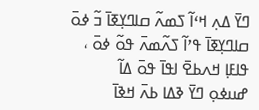ߣߌ߫ ߡߍ߲ ߞߵߊ߬ ߖߘߍ߬ ߛߊߣߌ߲ߧߊ߫ ߏ߬ ߦߋ߫ ߛߊߣߌ߲ߧߊ߫ ߟߴߊ߬ ߖߍ߬ߘߍ߫ ߟߋ߬ ߦߋ߫ ، ߟߊߓߊ߲ ߞߍߕߐ߫ ߊߟߊ߫ ߟߋ߫ ߡߊ߬
ߝߎߦߋ߲ ߣߌ߫ ߢߡߊ ߕߍ߫ ߞߢߊ߫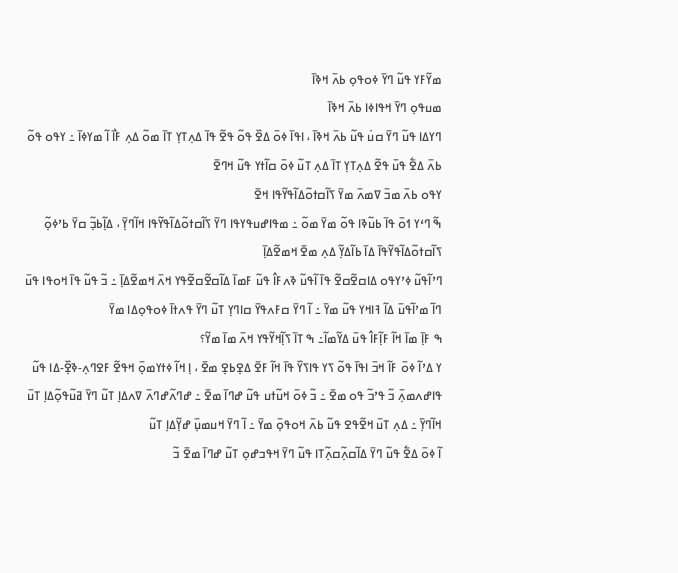ߘߌ߬ߓߌ ߟߎ߬ ߣߌ߫ ߦߋߟߋ߲ ߕߍ߫ ߞߢߊ߫
ߘߎߟߋ߲ ߣߌ߫ ߞߟߊߦߊ ߕߍ߫ ߞߢߊ߫
ߣߌߡߊ ߟߎ߬ ߣߌ߫ ߛߎ߭ ߟߎ߬ ߕߍ߫ ߞߢߊ߫ ، ߊߟߊ߫ ߦߋ߫ ߡߐ߰ ߟߋ߬ ߟߐ߬ ߟߊ߫ ߡߍ߲ߠߌ߲ ߠߊ߫ ߘߋ߬ ߡߍ߲ ߓߊ߯ ߊ߬ ߘߌߦߊ߫ ߸ ߌߟߋ ߟߋ߬ ߕߍ߫ ߡߐ߱ ߟߎ߫ ߟߐ߬ ߡߍ߲ߠߌ߲ ߠߊ߫ ߡߍ߲ ߠߎ߬ ߦߋ߫ ߛߊ߬ߙߌ ߟߎ߬ ߞߣߐ߫
ߌߟߋ ߕߍ߫ ߘߏ߫ ߜߘߍ߫ ߘߌ߫ ߖߊ߬ߛߙߋ߬ߡߊ߬ߟߌ߬ߟߊ ߞߐ߫
ߒ߬ ߣߵߌ ߗߋ߫ ߟߊ߫ ߕߎ߬ߢߊ ߟߋ߬ ߘߌ߫ ߘߋ߬ ߸ ߘߟߊߝߎߟߌߟߊ ߣߌ߫ ߖߊ߬ߛߙߋ߬ߡߊ߬ߟߌ߬ߟߊ ߞߊ߬ߣߌ߲߫ ، ߡߊ߲߬ߕߏ߲߬ ߛߌ߫ ߕߴߦߋ߲߬ ߖߊ߬ߛߙߋ߬ߡߊ߬ߟߌ߬ߟߊ߫ ߡߊ߫ ߕߊ߬ߡߌ߲߬ ߡߍ߲ ߘߐ߫ ߞߘߐ߬ߡߊ߲߫
ߣߴߊ߬ߟߎ߬ ߦߴߌߟߋ ߡߊߛߐ߬ߛߐ߬ ߟߊ߫ ߊ߬ߟߎ߬ ߢߍߓߊ߮ ߟߎ߬ ߓߘߊ߫ ߡߊ߬ߛߐ߬ߛߐ߬ߟߌ ߞߍ߫ ߞߘߐ߬ߡߊ߲߫ ߸ ߏ߬ ߟߎ߬ ߟߊ߫ ߞߋߟߊ ߟߎ߫ ߣߊ߬ ߘߴߊ߬ߟߎ߫ ߡߊ߬ ߔߊߞߌ ߟߎ߬ ߘߌ߫ ߸ ߊ߬ ߣߌ߫ ߛߓߍߟߌ߫ ߛߊߣߌ߲ ߠߎ߬ ߣߌ߫ ߟߍߙߊ߫ ߦߋߟߋ߲ߡߊ ߘߌ߫
ߒ ߓߊ߲߫ ߘߊ߫ ߞߊ߬ ߓߊ߲߬ߓߊ߮ ߟߎ߫ ߡߌ߬ߘߊ߬߸ ߒ ߠߊ߫ ߖߊ߲߬ߞߌ߬ߟߌ ߞߍ߫ ߘߊ߫ ߘߌ߬؟
ߌ ߡߴߊ߬ ߦߋ߫ ߓߊ߬ ߞߏ߫ ߊߟߊ߫ ߟߋ߬ ߖߌ ߟߊߖߌ߰ ߟߊ߫ ߞߊ߬ ߓߐ߫ ߡߐ߲ߕߐ߲ ߘߐ߫ ، ߊ߲ ߞߊ߬ ߦߙߌߘߋ߲߫ ߞߟߐ߬ ߓߐߣߍ߲-ߢߐ߲߰-ߡߊ ߟߎ߬ ߟߊߝߍߘߍ߲߫ ߏ߬ ߟߴߏ߬ ߟߋ ߘߐ߫ ߸ ߏ߬ ߦߋ߫ ߞߎ߬ߙߎ ߟߎ߬ ߝߣߊ߫ ߘߐ߫ ߸ ߝߣߍ߬ߝߣߍ߫ ߜߍߡߊ߲ ߠߎ߬ ߣߌ߫ ߥߎ߬ߟߋ߲߬ߡߊ߲ ߠߎ߫ ߞߊ߬ߣߌ߲߫ ߸ ߡߍ߲ ߠߎ߫ ߞߐ߬ߟߐ ߟߎ߬ ߕߍ߫ ߞߋߟߋ߲߫ ߘߌ߫ ߸ ߊ߬ ߣߌ߫ ߞߎߘߎ߲߫ ߝߌ߲߬ߡߊ߲ ߠߎ߬
ߊ߬ ߦߋ߫ ߡߐ߱ ߟߎ߬ ߣߌ߫ ߡߊ߬ߛߍ߲߬ߛߍ߲߬ߠߊ ߟߎ߬ ߣߌ߫ ߞߟߏߝߋ߲ ߠߎ߬ ߝߣߊ߫ ߘߐ߫ ߏ߬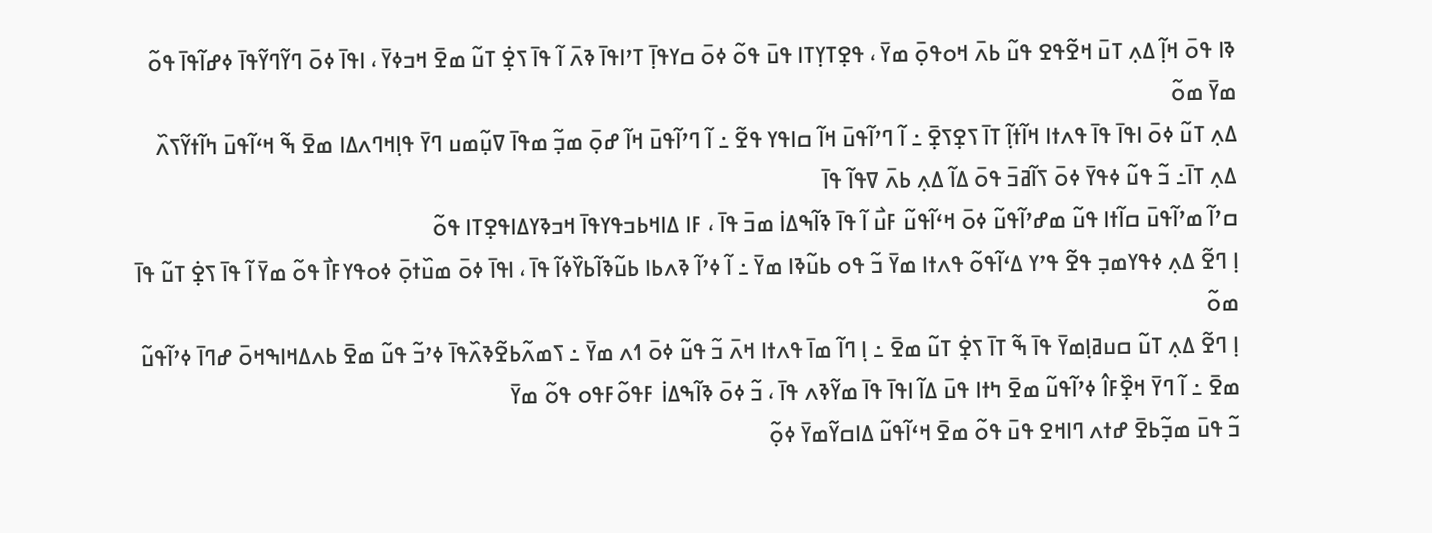ߢߊ ߟߋ߫ ߞߊ߲߬ ߡߍ߲ ߠߎ߫ ߞߐ߬ߟߐ ߟߎ߬ ߕߍ߫ ߞߋߟߋ߲߫ ߘߌ߫ ، ߟߐ߲ߠߌ߲ߠߊ ߟߎ߫ ߟߋ߬ ߦߋ߫ ߛߌߟߊ߲߫ ߠߴߊߟߊ߫ ߢߍ߫ ߊ߬ ߟߊ߫ ߖߐ߲߭ ߠߎ߬ ߘߐ߫ ߞߏߦߌ߫ ، ߊߟߊ߫ ߦߋ߫ ߣߌ߬ߣߌ߬ߟߊ߫ ߦߝߊ߬ߟߊ߫ ߟߋ߬ ߘߌ߫ ߘߋ߬
ߡߍ߲ ߠߎ߬ ߦߋ߫ ߊߟߊ߫ ߟߊ߫ ߟߍߙߊ ߞߊ߬ߙߊ߲߬ ߠߊ߫ ߖߐ߲ߖߐ߲߫ ߸ ߊ߬ ߣߴߊ߬ߟߎ߫ ߞߊ߬ ߛߊߟߌ ߟߐ߬ ߸ ߊ߬ ߣߴߊ߬ߟߎ߫ ߞߊ߬ ߝߋ߲߫ ߘߏ߲߬ ߘߟߊ߫ ߜߎ߲߬ߘߎ ߣߌ߫ ߟߊ߲ߞߣߍߡߊ ߘߐ߫ ߒ߬ ߞߵߊ߬ߟߎ߫ ߤߊ߬ߙߌ߬ߖߍ߰ ߡߍ߲ ߠߊ߫߸ ߏ߬ ߟߎ߬ ߦߟߌ߫ ߦߋ߫ ߖߊ߬ߥߏ߫ ߟߋ߫ ߡߊ߬ ߡߍ߲ ߕߍ߫ ߜߟߊ߬ ߟߊ߫
ߛߴߊ߬ ߘߴߊ߬ߟߎ߫ ߛߊ߬ߙߊ ߟߎ߬ ߘߝߴߊ߬ߟߎ߬ ߦߋ߫ ߞߵߊ߬ߟߎ߬ ߓߎ߯ ߊ߬ ߟߊ߫ ߢߊ߬ߒߡߊ߭ ߘߏ߫ ߟߊ߫ ، ߓߊ ߡߊߞߕߏߟߌߟߊ߫ ߞߏߢߌߡߊߟߐ߲ߠߊ ߟߋ߬
ߊ߲ ߣߐ߬ ߡߍ߲ ߦߟߌߘߏ߲ ߟߐ߬ ߟߴߌ ߡߵߊ߬ߟߋ߬ ߟߍߙߊ ߘߌ߫ ߏ߬ ߟߋ ߕߎ߬ߢߊ ߘߌ߫ ߸ ߊ߬ ߦߴߊ߬ ߢߍߕߊ ߕߎ߬ߢߊ߬ߕߌ߰ߦߊ߬ ߟߊ߫ ، ߊߟߊ߫ ߦߋ߫ ߘߎ߰ߙߋ߲߫ ߦߋߟߌߓߊ߯ ߟߋ߬ ߘߌ߫ ߊ߬ ߟߊ߫ ߖߐ߲߭ ߠߎ߬ ߟߊ߫ ߘߋ߬
ߊ߲ ߣߐ߬ ߡߍ߲ ߠߎ߬ ߛߎߥߊ߲ߘߌ߫ ߟߊ߫ ߒ߬ ߠߊ߫ ߖߐ߲߭ ߠߎ߬ ߘߐ߫ ߸ ߊ߲ ߣߊ߬ ߘߊ߫ ߟߍߙߊ ߞߍ߫ ߏ߬ ߟߎ߬ ߦߋ߫ ߗߍ ߘߌ߫ ߸ ߖߘߍ߬ߕߐ߬ߢߍ߰ߟߊ߫ ߦߴߏ߬ ߟߎ߬ ߘߐ߫ ߕߍߡߞߊߒߞߋ߫ ߝߣߊ߫ ߦߴߊ߬ߟߎ߬ ߘߐ߫ ߸ ߊ߬ ߣߌ߫ ߞߐ߲߰ߓߊ߮ ߦߴߊ߬ߟߎ߬ ߘߐ߫ ߤߙߊ ߟߎ߫ ߡߊ߬ ߊߟߊ߫ ߟߊ߫ ߘߌ߬ߢߍ ߟߊ߫ ، ߏ߬ ߦߋ߫ ߢߊ߬ߒߡߊ߭ ߓߟߋ߬ߓߟߋ ߟߋ߬ ߘߌ߫
ߏ߬ ߟߎ߫ ߘߏ߲߬ߕߐ߫ ߝߙߍ ߣߊߞߐ ߟߎ߫ ߟߋ߬ ߘߐ߫ ߞߵߊ߬ߟߎ߬ ߡߊߛߌ߬ߘߌ߫ ߦߋ߲߬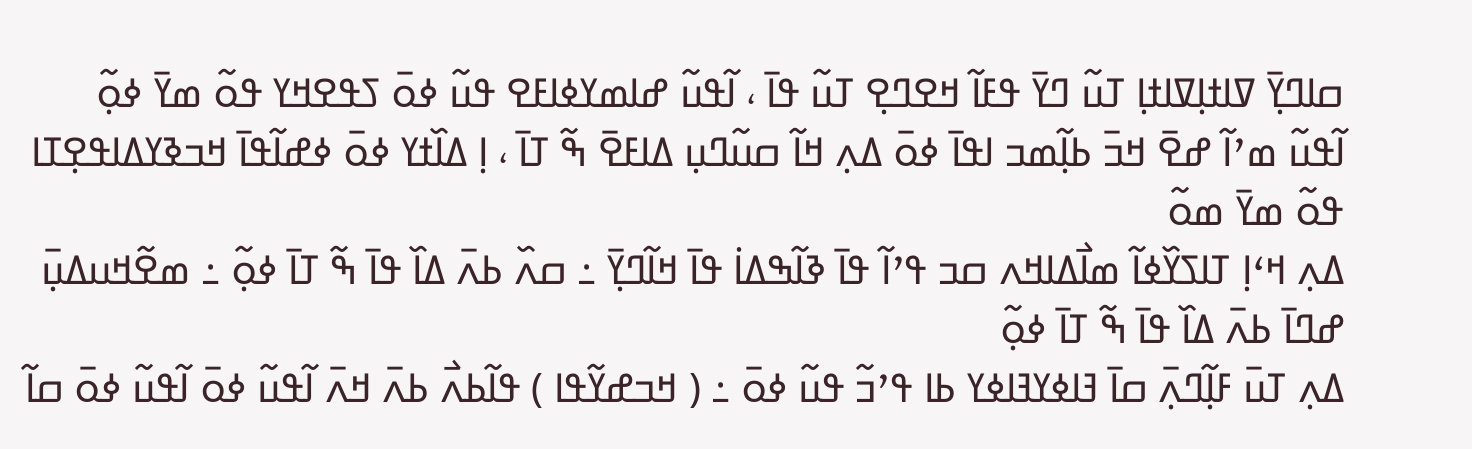ߛߊߣߌ߲߫ ߜߊߙߊ߲ߜߊߙߊ߲ ߠߎ߬ ߣߌ߫ ߟߓߊ߬ ߞߐߣߐ߲ ߠߎ߬ ߟߊ߫ ، ߊ߬ߟߎ߬ ߝߊߘߌߦߊߓߐ ߟߎ߬ ߦߋ߫ ߖߟߐߞߌ ߟߋ߬ ߘߌ߫ ߦߋ߲߬
ߊ߬ߟߎ߬ ߘߴߊ߬ ߝߐ߫ ߞߏ߫ ߕߊ߲߬ߘߏ ߊߟߊ߫ ߦߋ߫ ߡߍ߲ ߞߊ߬ ߛߎ߬ߣߎ߲ ߡߊߓߐ߫ ߒ߬ ߠߊ߫ ، ߊ߲ ߡߊ߰ߙߌ ߦߋ߫ ߦߝߊ߬ߟߊ߫ ߞߏߢߌߡߊߟߐ߲ߠߊ ߟߋ߬ ߘߌ߫ ߘߋ߬
ߡߍ߲ ߞߵߊ߲ ߠߊߖߌ߰ߦߊ߬ ߘߊ߯ߡߊߞߍ ߛߏ ߟߴߊ߬ ߟߊ߫ ߢߊ߬ߒߡߊ߭ ߟߊ߫ ߞߊ߬ߣߌ߲߫ ߸ ߛߍ߰ ߕߍ߫ ߡߊ߰ ߟߊ߫ ߒ߬ ߠߊ߫ ߦߋ߲߬ ߸ ߘߐ߬ߞߎߡߎ߲߫ ߝߣߊ߫ ߕߍ߫ ߡߊ߰ ߟߊ߫ ߒ߬ ߠߊ߫ ߦߋ߲߬
ߡߍ߲ ߠߎ߫ ߓߊ߲߬ߣߍ߲߫ ߛߊ߫ ߔߊߦߌߔߊߦߌ ߕߊ ߟߴߏ߬ ߟߎ߬ ߦߋ߫ ߸ ( ߞߏߝߌ߬ߟߊ ) ߟߊ߬ߕߍ߯ ߕߍ߫ ߞߍ߫ ߊ߬ߟߎ߬ ߦߋ߫ ߊ߬ߟߎ߬ ߦߋ߫ ߛߊ߬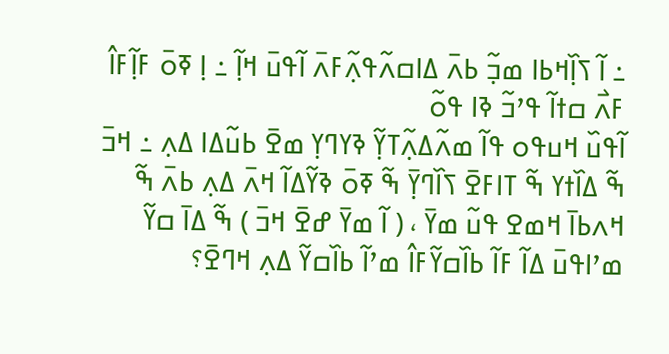߸ ߊ߬ ߖߊ߲߰ߞߕߊ ߘߏ߲߬ ߕߍ߫ ߡߊߛߍ߬ߟߍ߲߬ߓߍ߫ ߊ߬ߟߎ߫ ߞߊ߲߬ ߸ ߊ߲ ߧߋ߫ ߓߊ߲߬ߓߊ߮ ߓߍ߯ ߛߙߊ߬ ߟߴߏ߬ ߢߊ ߟߋ߬
ߊ߬ߟߎ߰ ߞߎߟߋ ߟߊ߬ ߘߍ߬ߡߍ߲߬ߠߌ߲߬ ߢߌߣߌ߲ ߘߐ߫ ߕߎ߬ߡߊ ߡߍ߲ ߸ ߞߏ߫ ߒ߬ ߡߊ߰ߙߌ ߒ߬ ߠߊߓߐ߫ ߖߊ߰ߣߌ߲߫ ߒ߬ ߧߋ߫ ߢߌ߬ߡߊ߬ ߞߍ߫ ߡߍ߲ ߕߍ߫ ߒ߬ ߞߍߕߊ߫ ߞߘߐ ߟߎ߬ ߘߌ߫ ، ( ߊ߬ ߘߌ߫ ߝߐ߫ ߞߏ߫ ) ߒ߬ ߡߊ߫ ߛߌ߬ ߘߴߊߟߎ߫ ߡߊ߬ ߓߊ߬ ߕߊ߰ߛߌ߬ߓߊ߮ ߘߴߊ߬ ߕߊ߰ߛߌ߬ ߡߍ߲ ߞߣߐ߫؟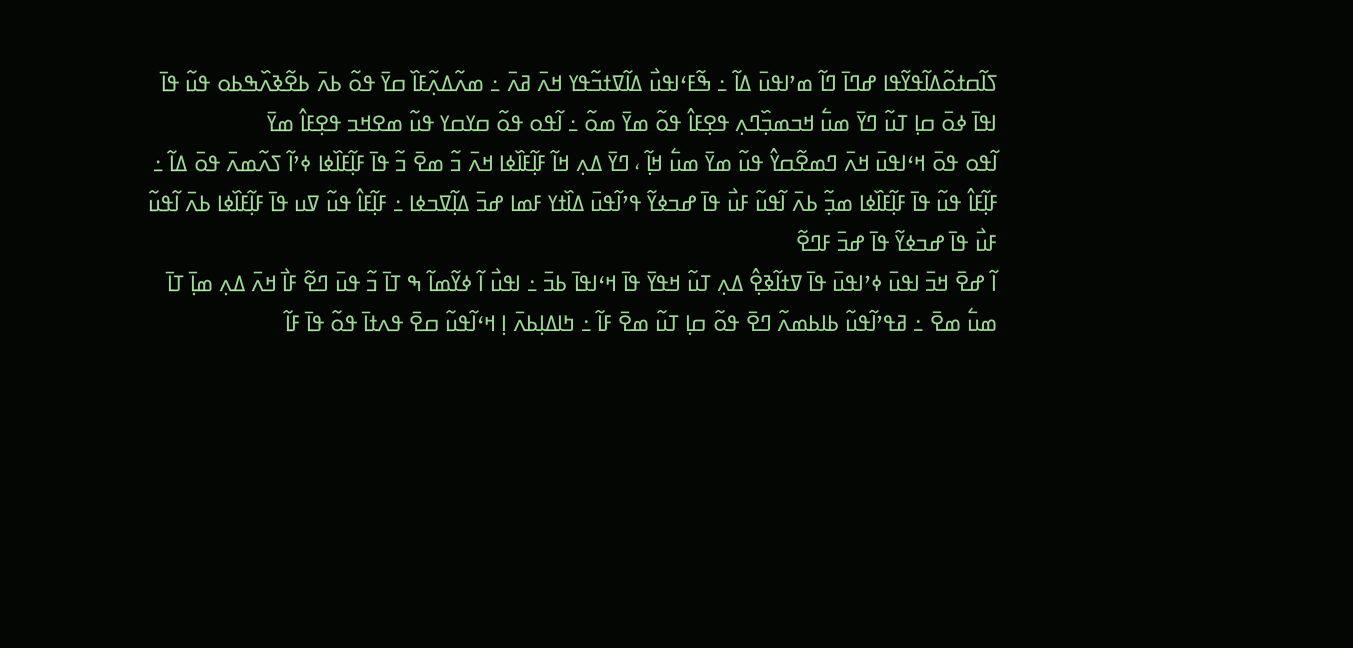ߖߊ߬ߛߙߋ߬ߡߊ߬ߟߌ߬ߟߊ ߝߣߊ߫ ߣߊ߬ ߘߴߊߟߎ߫ ߡߊ߬ ߸ ߒ߬ߓߵߊߟߎ߯ ߡߊ߬ߜߙߏ߬ߟߌ ߞߍ߫ ߥߍ߫ ߸ ߘߍ߬ߡߍ߲߬ߓߊ߰ ߛߌ߫ ߟߋ߬ ߕߍ߫ ߕߐ߬ߢߍ߰ߒߕߋ ߟߎ߬ ߟߊ߫
ߊߟߊ߫ ߦߋ߫ ߛߊ߲ ߠߎ߬ ߣߌ߫ ߘߎ߱ ߞߏߘߏ߲߰ߣߍ߲ ߟߐ߲ߓߊ߮ ߟߋ߬ ߘߌ߫ ߘߋ߬ ߸ ߊ߬ߟߋ ߟߋ߬ ߛߌߛߌ ߟߎ߬ ߘߐߞߏ ߟߐ߲ߓߊ߮ ߘߌ߫
ߊ߬ߟߋ ߟߋ߫ ߞߵߊߟߎ߫ ߞߍ߫ ߣߘߐ߬ߛߌ߮ ߟߎ߬ ߘߌ߫ ߘߎ߱ ߞߊ߲߬ ، ߣߌ߫ ߡߍ߲ ߞߊ߬ ߓߊ߲߬ߓߊ߰ߦߊ ߞߍ߫ ߏ߬ ߘߐ߫ ߏ߬ ߟߊ߫ ߓߊ߲߬ߓߊ߰ߦߊ ߦߴߊ߬ ߖߍ߬ߘߍ߫ ߟߋ߫ ߡߊ߬ ߸ ߓߊ߲߬ߓߊ߮ ߟߎ߬ ߟߊ߫ ߓߊ߲߬ߓߊ߰ߦߊ ߘߏ߲߬ ߕߍ߫ ߊ߬ߟߎ߬ ߓߎ߯ ߟߊ߫ ߝߏߦߌ߬ ߟߴߊ߬ߟߎ߫ ߡߊ߰ߙߌ ߓߘߊ ߝߏ߫ ߡߊ߲߬ߜߏߦߊ ߸ ߓߊ߲߬ߓߊ߮ ߟߎ߬ ߜߎ ߟߊ߫ ߓߊ߲߬ߓߊ߰ߦߊ ߕߍ߫ ߊ߬ߟߎ߬ ߓߎ߯ ߟߊ߫ ߝߏߦߌ߬ ߟߊ߫ ߝߏ߫ ߓߣߐ߬
ߊ߬ ߝߐ߫ ߞߏ߫ ߊߟߎ߫ ߦߴߊߟߎ߫ ߟߊ߫ ߜߙߊ߬ߢߐ߲߮ ߡߍ߲ ߠߎ߬ ߞߟߌ߫ ߟߊ߫ ߞߵߊߟߊ߫ ߕߏ߫ ߸ ߊߟߎ߯ ߊ߬ ߦߌ߬ߘߊ߬ ߒ ߠߊ߫ ߏ߬ ߟߎ߫ ߣߐ߬ ߓߊ߯ ߞߍ߫ ߡߍ߲ ߘߊ߲߫ ߠߊ߫ ߘߎ߱ ߘߐ߫ ߸ ߥߟߴߊ߬ߟߎ߬ ߕߊߕߘߍ߬ ߣߐ߫ ߟߋ߬ ߛߊ߲ ߠߎ߬ ߘߐ߫ ߓߊ߬ ߸ ߤߊߡߊ߲ߕߍ߫ ߊ߲ ߞߵߊ߬ߟߎ߬ ߛߐ߫ ߟߍߙߊ߫ ߟߋ߬ ߟߊ߫ ߓߊ߬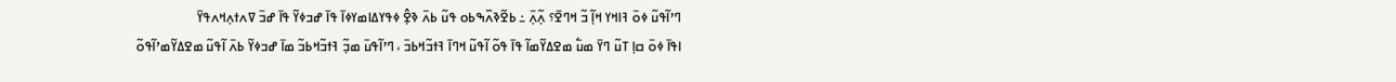ߣߴߊ߬ߟߎ߬ ߦߋ߫ ߔߊߞߌ ߞߊ߲߬ ߏ߬ ߞߣߐ߫؟ ߍ߲߬ߍ߲߫ ߸ ߕߐ߬ߢߍ߰ߒߕߋ ߟߎ߬ ߕߍ߫ ߢߐ߲߮ ߦߟߌߡߊߘߌߦߊ߫ ߟߊ߫ ߝߏߦߌ߬ ߟߊ߫ ߝߏ߫ ߜߍߙߍ߲ߞߍߟߌ߫
ߊߟߊ߫ ߦߋ߫ ߛߊ߲ ߠߎ߬ ߣߌ߫ ߘߎ߱ ߘߐߡߌ߬ߘߊ߬ ߟߊ߫ ߟߋ߬ ߊ߬ߟߎ߬ ߞߣߊ߫ ߔߙߏ߬ߞߕߏ߫ ، ߣߴߊ߬ߟߎ߫ ߘߏ߲߬ ߔߙߏ߬ߞߕߏ߬ ߘߊ߫ ߝߏߦߌ߬ ߕߍ߫ ߊ߬ߟߎ߬ ߘߐߡߌ߬ߘߴߊ߬ߟߋ߬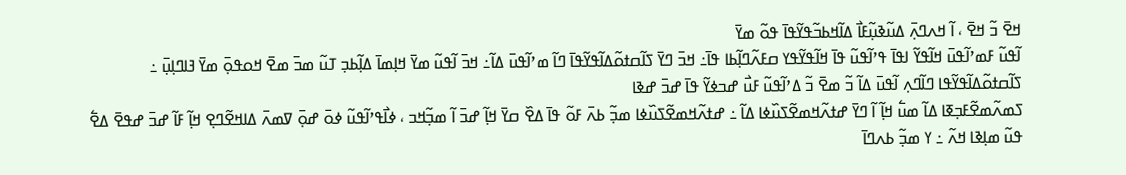ߞߐ߫ ߏ߬ ߞߐ߫ ، ߊ߬ ߞߍߣߍ߲߫ ߡߎ߬ߢߎ߲߬ߓߊ߯ ߡߊ߬ߞߕߏ߬ߟߌ߬ߟߊ߫ ߟߋ߬ ߘߌ߫
ߊ߬ߟߎ߬ ߓߘߴߊ߬ߟߎ߫ ߞߊ߬ߟߌ߬ ߊߟߊ߫ ߟߴߊ߬ߟߎ߬ ߟߊ߫ ߞߊ߬ߟߌ߬ߟߌ ߛߓߍ߬ߣߊ߲߬ߕߊ ߟߊ߫߸ ߞߏ߫ ߣߌ߫ ߖߊ߬ߛߙߋ߬ߡߊ߬ߟߌ߬ߟߊ߫ ߣߊ߬ ߘߴߊ߬ߟߎ߫ ߡߊ߬߸ ߞߏ߫ ߊ߬ߟߎ߬ ߘߌ߫ ߞߊ߲ߘߊ߫ ߡߊ߲߬ߕߏ߲ ߠߎ߬ ߘߏ߫ ߘߐ߫ ߞߋߟߋ߲߫ ߘߌ߫ ߔߊߣߊ߲ߎ߲߫ ߸ ߖߊ߬ߛߙߋ߬ߡߊ߬ߟߌ߬ߟߊ ߣߊ߬ߣߍ߲ ߊ߬ߟߎ߫ ߡߊ߬ ߏ߬ ߘߐ߫ ߏ߬ ߡߴߊ߬ߟߎ߬ ߓߎ߯ ߝߏߦߌ߬ ߟߊ߫ ߝߏ߫ ߝߢߊ
ߖߘߍ߬ߘߐ߬ߓߏ߲ߧߊ ߡߊ߬ ߘߎ߱ ߞߊ߲߬ ߊ߬ ߣߌ߫ ߝߙߍ߬ߞߘߐ߬ߖߎ߰ߦߊ ߡߊ߬ ߸ ߝߙߍ߬ߞߘߐ߬ߖߎ߰ߦߊ ߘߏ߲߬ ߕߍ߫ ߓߋ߬ ߟߊ߫ ߡߐ߰ ߛߌ߫ ߞߊ߲߬ ߝߏ߫ ߊ߬ ߘߏ߲߬ߞߏ ، ߦߊ߯ߟߴߊ߬ߟߎ߬ ߦߋ߫ ߝߋ߲߫ ߜߘߍ߫ ߡߊߞߐ߬ߣߐ߲ ߞߊ߲߬ ߓߊ߬ ߝߏ߫ ߝߟߐ߫ ߡߐ߱ ߟߎ߬ ߘߊ߲ߢߊ ߞߍ߬ ߸ ߌ ߘߏ߲߬ ߕߍߣߊ߫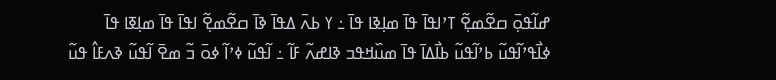ߝߊ߬ߟߋ߲߫ ߛߐ߬ߘߐ߲߬ ߠߴߊߟߊ߫ ߟߊ߫ ߘߊ߲ߢߊ ߟߊ߫ ߸ ߌ ߕߍ߫ ߡߟߊ߫ ߢߊ߫ ߛߐ߬ߘߐ߲߬ ߊߟߊ߫ ߟߊ߫ ߘߊ߲ߧߊ ߟߊ߫
ߦߊ߯ߟߴߊ߬ߟߎ߬ ߕߴߊ߬ߟߎ߬ ߕߊ߯ߡߊ߫ ߟߊ߫ ߘߎ߰ߞߟߏ ߢߊߝߍ߬ ߓߊ߬ ߸ ߊ߬ߟߎ߬ ߦߴߊ߬ ߦߋ߫ ߏ߬ ߘߐ߫ ߊ߬ߟߎ߬ ߢߍߓߊ߮ ߟߎ߬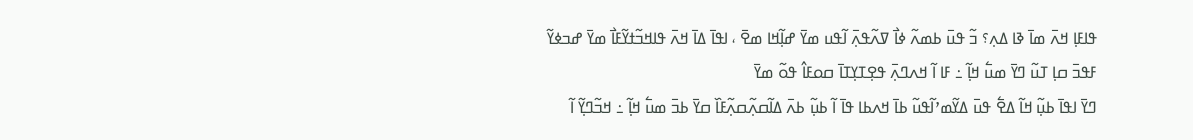ߟߊߓߊ߲ ߞߍ߫ ߘߊ߫ ߢߊ ߡߍ߲؟ ߏ߬ ߟߎ߫ ߕߘߍ߬ ߦߊ߯ ߜߍ߬ߟߍ߲߫ ߊ߬ߟߎ ߘߌ߫ ߝߊ߲߬ߞߊ ߘߐ߫ ، ߊߟߊ߫ ߡߊ߫ ߞߍ߫ ߟߊߞߏ߬ߙߌ߬ߓߊ߯ ߘߌ߫ ߝߏߦߌ߬ ߓߟߏ߫ ߛߊ߲ ߠߎ߬ ߣߌ߫ ߘߎ߱ ߞߊ߲߬ ߸ ߓߊ ߊ߬ ߞߍߣߍ߲߫ ߟߐ߲ߠߌ߲ߠߊ߫ ߛߋߓߊ߮ ߟߋ߬ ߘߌ߫
ߣߌ߫ ߊߟߊ߫ ߕߎ߲߬ ߞߊ߬ ߡߐ߱ ߟߎ߫ ߡߌ߬ߘߴߊ߬ߟߎ߬ ߕߊ߫ ߞߍߕߊ ߟߊ߫ ߊ߬ ߕߎ߲߬ ߕߍ߫ ߡߊ߬ߛߍ߲߬ߛߍ߲߬ߓߊ߰ ߛߌ߫ ߕߏ߫ ߘߎ߱ ߞߊ߲߬ ߸ ߞߏ߬ߣߌ߲߬ ߊ߬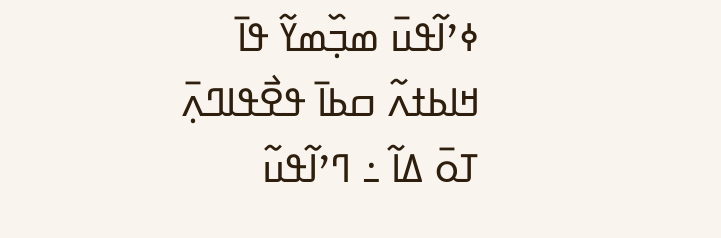ߦߴߊ߬ߟߎ߫ ߘߏ߲߰ߘߌ߬ ߟߊ߫ ߞߊߕߙߍ߬ ߛߕߊ߫ ߟߐ߯ߟߊߣߍ߲߫ ߠߋ߫ ߡߊ߬ ߸ ߣߴߊ߬ߟߎ߬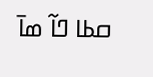ߛߕߊ ߣߊ߬ ߘߊ߫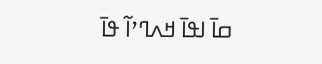ߛߊ߫ ߊߟߊ߫ ߞߍߣߴߊ߬ ߟߊ߫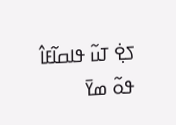ߖߐ߲߭ ߠߎ߬ ߟߊߛߊ߬ߓߊ߮ ߟߋ߬ ߘߌ߫